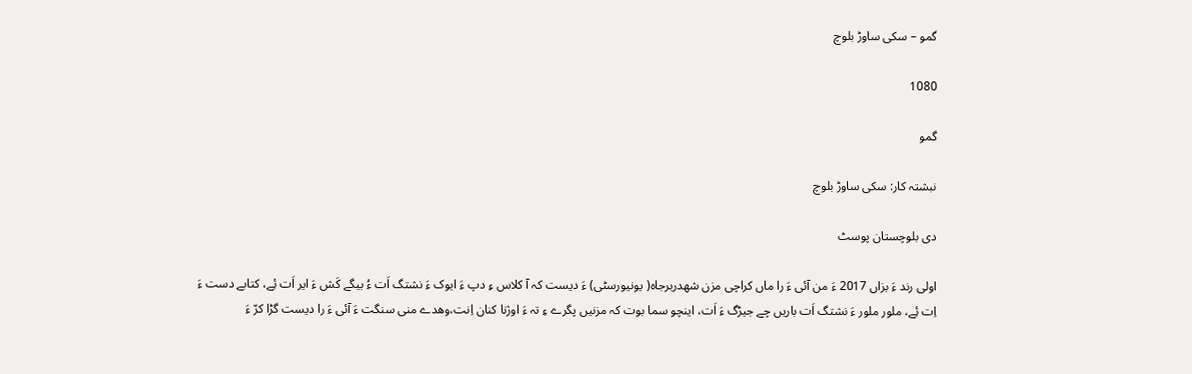گمو – سکی ساوڑ بلوچ

1080

گمو

نبشتہ کار: سکی ساوڑ بلوچ

دی بلوچستان پوسٹ

اولی رند ءَ بزاں 2017 ءَ من آئی ءَ را ماں کراچی مزن شھدربرجاہ( یونیورسٹی) ءَ دیست کہ آ کلاس ءِ دپ ءَ ایوک ءَ نشتگ اَت ءُ بیگے کَش ءَ ایر اَت ئِے، کتابے دست ءَ اِت ئِے، ملور ملور ءَ نشتگ اَت باریں چے جیڑگ ءَ اَت، اینچو سما بوت کہ مزنیں پگرے ءِ تہ ءَ اوژنا کنان اِنت،وھدے منی سنگت ءَ آئی ءَ را دیست گڑا کرّ ءَ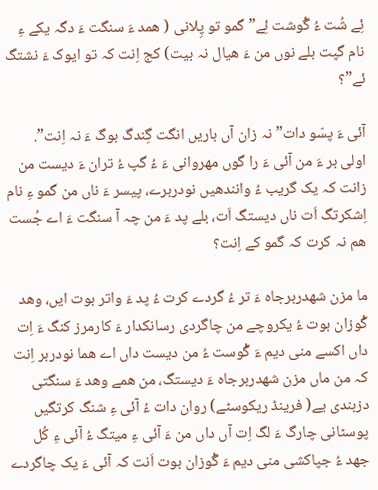ئِے شُت ءُ گْوشت ئِے” گمو تو پِلانی ( ھمد ءَ سنگت ءَ دگہ یکے ءِ نام گپت بلے نوں من ءَ ھیال نہ بیت) کج اِنت کہ تو ایوک ءَ نشتگ ئے”؟

آئی ءَ پسّو دات” نہ زان آں باریں انگت گِندگ بوگ ءَ نہ اِنت”.
اولی بر ءَ من آئی ءَ را گوں مھروانی ءَ ءُ گپ ءُ تران ءَ دیست من زانت کہ یک گریب ءُ وانندھیں نودربرے، پیسر ءَ ناں من گمو ءِ نام اِشکرتگ اَت ناں دیستگ اَت، بلے پد ءَ من چہ آ سنگت ءَ اے جُست ھم نہ کرت کہ گمو کے اِنت؟

ما مزن شھدربرجاہ ءَ تر ءُ گردے کرت ءُ پد ءَ واتر بوت ایں، وھد گْوزان بوت ءُ یکروچے من چاگردی رسانکدار ءَ کارمرز کنگ ءَ اِت داں اکسے منی دیم ءَ گْوست ءُ من دیست داں اے ھما نودربر اِنت کہ من ماں مزن شھدربرجاہ ءَ دیستگ، من ھمے وھد ءَ سنگتی دزبندی یے( فرینڈ ریکوسٹے) روان دات ءُ آئی ءِ شنگ کرتگیں پوسٹانی چارگ ءَ لگ اِت آں داں من ءَ آئی ءِ میتگ ءُ آئی ءِ کُل جھد ءُ جپاکشی منی دیم ءَ گْوزان بوت اَنت کہ آئی ءَ یک چاگردے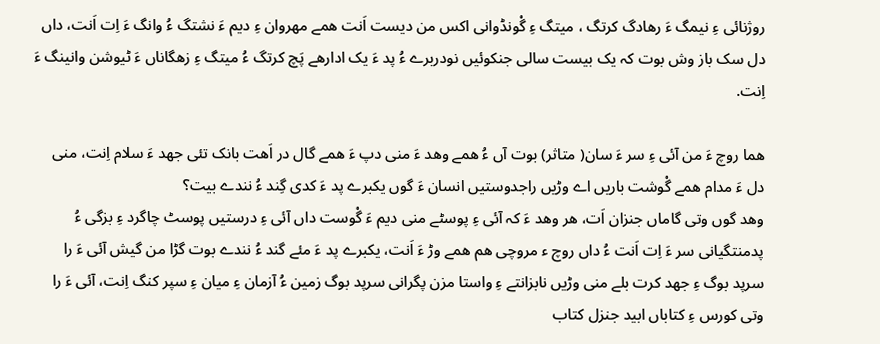روژنائی ءِ نیمگ ءَ رھادگ کرتگ ، میتگ ءِ گْونڈوانی اکس من دیست اَنت ھمے مھروان ءِ دیم ءَ نشتگ ءُ وانگ ءَ اِت اَنت، داں دل سک باز وش بوت کہ یک بیست سالی جنکوئیں نودربرے ءُ پد ءَ یک ادارھے پَچ کرتگ ءُ میتگ ءِ زھگاناں ءَ ٹیوشن وانینگ ءَ اِنت.

ھما روچ ءَ من آئی ءِ سر ءَ سان( متاثر) بوت آں ءُ ھمے وھد ءَ منی دپ ءَ ھمے گال در اَھت بانک تئی جھد ءَ سلام اِنت، منی دل ءَ مدام ھمے گْوشت باریں اے وڑیں راجدوستیں انسان ءَ گوں یکبرے پد ءَ کدی گِند ءُ نندے بیت؟
وھد گوں وتی گاماں جنزان اَت، ھر وھد ءَ کہ آئی ءِ پوسٹے منی دیم ءَ گْوست داں آئی ءِ درستیں پوسٹ چاگرد ءِ بزگی ءُ پدمنتگیانی سر ءَ اِت اَنت ءُ داں روچ ء مروچی ھم ھمے وڑ ءَ اَنت، یکبرے پد ءَ مئے گند ءُ نندے بوت گڑا من گیش آئی ءَ را سرپد بوگ ءِ جھد کرت بلے منی وڑیں نابزانتے ءِ واستا مزن پگرانی سرپد بوگ زمین ءُ آزمان ءِ میان ءِ سپر کنگ اِنت، آئی ءَ را وتی کورس ءِ کتاباں ابید جنزل کتاب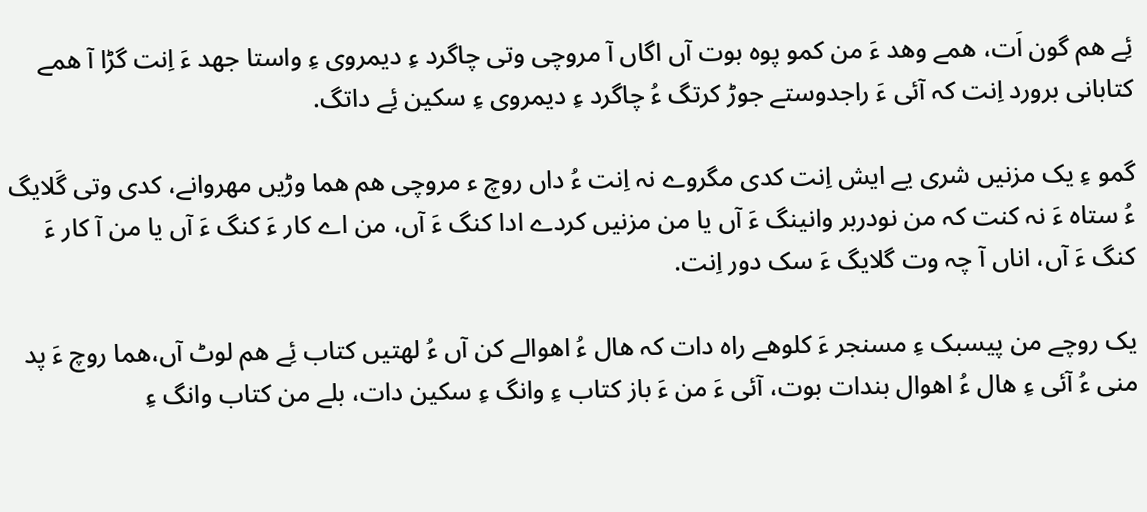ئِے ھم گون اَت، ھمے وھد ءَ من کمو پوہ بوت آں اگاں آ مروچی وتی چاگرد ءِ دیمروی ءِ واستا جھد ءَ اِنت گڑا آ ھمے کتابانی برورد اِنت کہ آئی ءَ راجدوستے جوڑ کرتگ ءُ چاگرد ءِ دیمروی ءِ سکین ئِے داتگ.

گمو ءِ یک مزنیں شری یے ایش اِنت کدی مگروے نہ اِنت ءُ داں روچ ء مروچی ھم ھما وڑیں مھروانے، کدی وتی گَلایگ ءُ ستاہ ءَ نہ کنت کہ من نودربر وانینگ ءَ آں یا من مزنیں کردے ادا کنگ ءَ آں، من اے کار ءَ کنگ ءَ آں یا من آ کار ءَ کنگ ءَ آں، اناں آ چہ وت گلایگ ءَ سک دور اِنت.

یک روچے من پیسبک ءِ مسنجر ءَ کلوھے راہ دات کہ ھال ءُ اھوالے کن آں ءُ لھتیں کتاب ئِے ھم لوٹ آں،ھما روچ ءَ پد منی ءُ آئی ءِ ھال ءُ اھوال بندات بوت، آئی ءَ من ءَ باز کتاب ءِ وانگ ءِ سکین دات، بلے من کتاب وانگ ءِ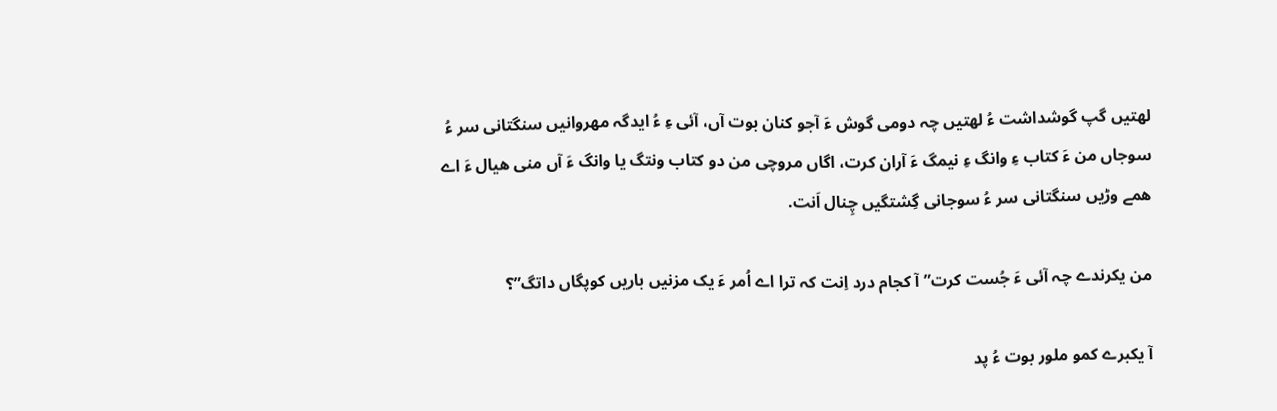لھتیں گپ گوشداشت ءُ لھتیں چہ دومی گوش ءَ آجو کنان بوت آں، آئی ءِ ءُ ایدگہ مھروانیں سنگتانی سر ءُ سوجاں من ءَ کتاب ءِ وانگ ءِ نیمگ ءَ آران کرت، اگاں مروچی من دو کتاب ونتگ یا وانگ ءَ آں منی ھیال ءَ اے ھمے وڑیں سنگتانی سر ءُ سوجانی گِشتگیں چِنال اَنت.

من یکرندے چہ آئی ءَ جُست کرت” آ کجام درد اِنت کہ ترا اے اُمر ءَ یک مزنیں باریں کوپگاں داتگ”؟

آ یکبرے کمو ملور بوت ءُ پد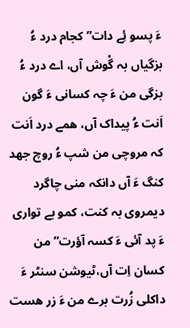ءَ پسو ئِے دات” کجام درد ءُ بزگیاں بہ گْوش آں، اے درد ءُ بزگی من ءَ چہ کسانی ءَ گون اَنت ءُ پیداک آں، ھمے درد اَنت کہ مروچی من شپ ءُ روچ جھد کنگ ءَ آں دانکہ منی چاگرد دیمروی بہ کنت، کمو بے تواری ءَ پد آئی ءَ کسہ آؤرت” من کسان اِت آں،ٹیوشن سنٹر ءَ داکلی زُرت برے من ءَ زر ھست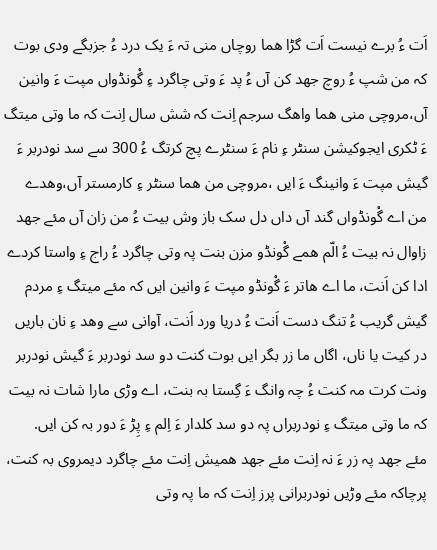اَت ءُ برے نیست اَت گڑا ھما روچاں منی تہ ءَ یک درد ءُ جزبگے ودی بوت کہ من شپ ءُ روچ جھد کن آں ءُ پد ءَ وتی چاگرد ءِ گْونڈواں مپت ءَ وانین آں،مروچی منی ھما واھگ سرجم اِنت کہ شش سال اِنت کہ ما وتی میتگ ءَ ٹکری ایجوکیشن سنٹر ءِ نام ءَ سنٹرے پچ کرتگ ءُ 300 سے سد نودربر ءَ گیش مپت ءَ وانینگ ءَ ایں ،مروچی من ھما سنٹر ءِ کارمستر آں،وھدے من اے گْونڈواں گند آں داں دل سک باز وش بیت ءُ من زان آں مئے جھد زاوال نہ بیت ءُ الّم ھمے گْونڈو مزن بنت پہ وتی چاگرد ءُ راج ءِ واستا کردے ادا کن اَنت، ما اے ھاتر ءَ گْونڈو مپت ءَ وانین ایں کہ مئے میتگ ءِ مردم گیش گریب ءُ تنگ دست اَنت ءُ دریا ورد اَنت، آوانی سے وھد ءِ نان باریں در کیت یا ناں، اگاں ما زر بگر ایں بوت کنت دو سد نودربر ءَ گیش نودربر ونت کرت مہ کنت ءُ چہ وانگ ءَ گِستا بہ بنت، اے وڑی مارا شات نہ بیت کہ ما وتی میتگ ءِ نودربراں پہ دو سد کلدار ءَ اِلم ءِ پِڑ ءَ دور بہ کن ایں.
مئے جھد پہ زر ءَ نہ اِنت مئے جھد ھمیش اِنت مئے چاگرد دیمروی بہ کنت، پرچاکہ مئے وڑیں نودربرانی پرز اِنت کہ ما پہ وتی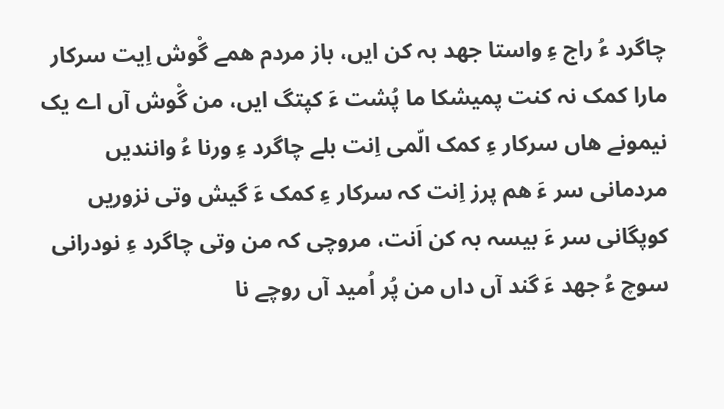چاگرد ءُ راج ءِ واستا جھد بہ کن ایں، باز مردم ھمے گْوش اِیت سرکار مارا کمک نہ کنت پمیشکا ما پُشت ءَ کپتگ ایں، من گْوش آں اے یک نیمونے ھاں سرکار ءِ کمک الّمی اِنت بلے چاگرد ءِ ورنا ءُ وانندیں مردمانی سر ءَ ھم پرز اِنت کہ سرکار ءِ کمک ءَ گیش وتی نزوریں کوپگانی سر ءَ بیسہ بہ کن اَنت، مروچی کہ من وتی چاگرد ءِ نودرانی سوچ ءُ جھد ءَ گند آں داں من پُر اُمید آں روچے نا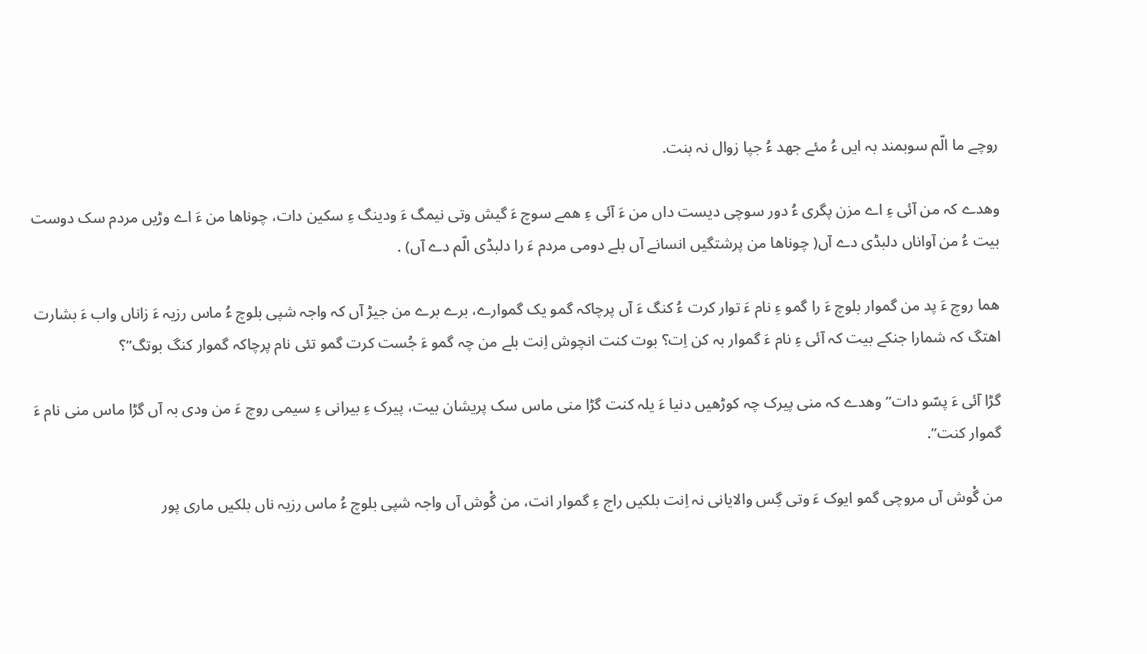روچے ما الّم سوبمند بہ ایں ءُ مئے جھد ءُ جپا زوال نہ بنت.

وھدے کہ من آئی ءِ اے مزن پگری ءُ دور سوچی دیست داں من ءَ آئی ءِ ھمے سوچ ءَ گیش وتی نیمگ ءَ ودینگ ءِ سکین دات، چوناھا من ءَ اے وڑیں مردم سک دوست بیت ءُ من آواناں دلبڈی دے آں( چوناھا من پرشتگیں انسانے آں بلے دومی مردم ءَ را دلبڈی الّم دے آں) .

ھما روچ ءَ پد من گموار بلوچ ءَ را گمو ءِ نام ءَ توار کرت ءُ کنگ ءَ آں پرچاکہ گمو یک گموارے، برے برے من جیڑ آں کہ واجہ شپی بلوچ ءُ ماس رزیہ ءَ زاناں واب ءَ بشارت اھتگ کہ شمارا جنکے بیت کہ آئی ءِ نام ءَ گموار بہ کن اِت؟ بوت کنت انچوش اِنت بلے من چہ گمو ءَ جُست کرت گمو تئی نام پرچاکہ گموار کنگ بوتگ”؟

گڑا آئی ءَ پسّو دات” وھدے کہ منی پیرک چہ کوڑھیں دنیا ءَ یلہ کنت گڑا منی ماس سک پریشان بیت، پیرک ءِ بیرانی ءِ سیمی روچ ءَ من ودی بہ آں گڑا ماس منی نام ءَ گموار کنت”.

من گْوش آں مروچی گمو ایوک ءَ وتی گِس والایانی نہ اِنت بلکیں راج ءِ گموار انت، من گْوش آں واجہ شپی بلوچ ءُ ماس رزیہ ناں بلکیں ماری پور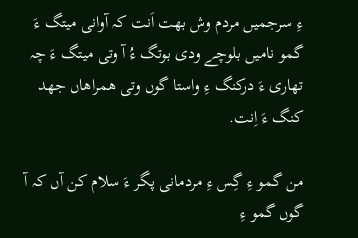ءِ سرجمیں مردم وش بھت اَنت کہ آوانی میتگ ءَ گمو نامیں بلوچے ودی بوتگ ءُ آ وتی میتگ ءَ چہ تھاری ءَ درکنگ ءِ واستا گوں وتی ھمراھاں جھد کنگ ءَ اِنت.

من گمو ءِ گِس ءِ مردمانی پگر ءَ سلام کن آں کہ آ گوں گمو ءِ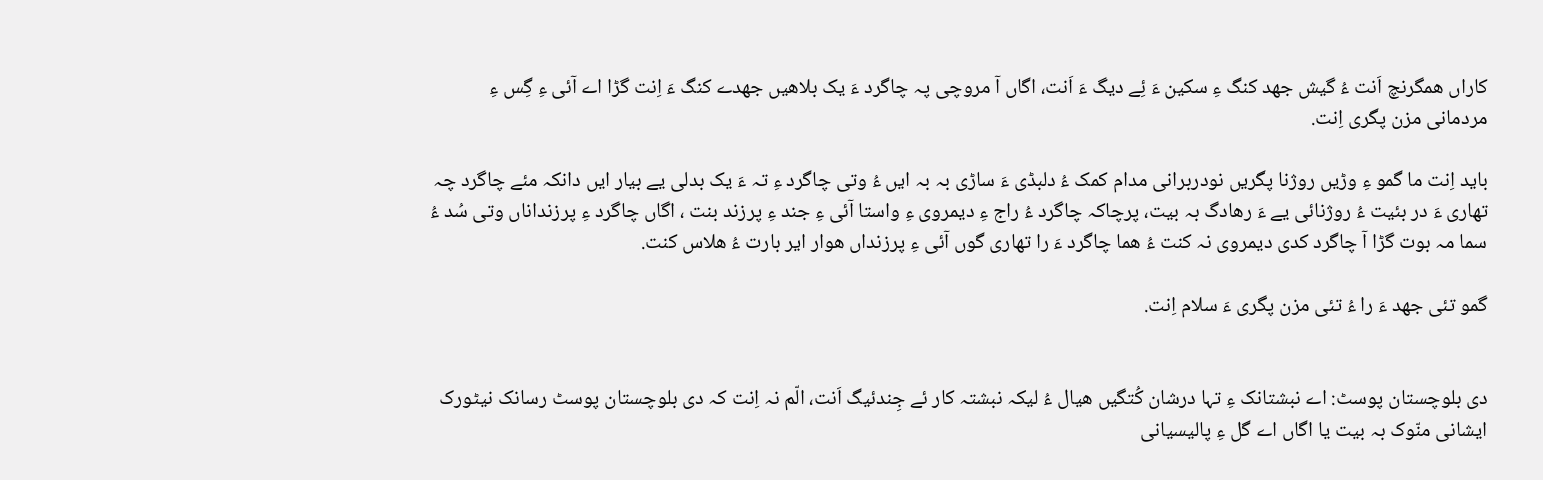کاراں ھمگرنچ اَنت ءُ گیش جھد کنگ ءِ سکین ءَ ئِے دیگ ءَ اَنت، اگاں آ مروچی پہ چاگرد ءَ یک بلاھیں جھدے کنگ ءَ اِنت گڑا اے آئی ءِ گِس ءِ مردمانی مزن پگری اِنت.

باید اِنت ما گمو ءِ وڑیں روژنا پگریں نودربرانی مدام کمک ءُ دلبڈی ءَ ساڑی بہ بہ ایں ءُ وتی چاگرد ءِ تہ ءَ یک بدلی یے بیار ایں دانکہ مئے چاگرد چہ تھاری ءَ در بئیت ءُ روژنائی یے ءَ رھادگ بہ بیت، پرچاکہ چاگرد ءُ راج ءِ دیمروی ءِ واستا آئی ءِ جند ءِ پرزند بنت ، اگاں چاگرد ءِ پرزنداناں وتی سُد ءُ سما مہ بوت گڑا آ چاگرد کدی دیمروی نہ کنت ءُ ھما چاگرد ءَ را تھاری گوں آئی ءِ پرزنداں ھوار ایر بارت ءُ ھلاس کنت.

گمو تئی جھد ءَ را ءُ تئی مزن پگری ءَ سلام اِنت.


دی بلوچستان پوسٹ: اے نبشتانک ءِ تہا درشان کُتگیں ھیال ءُ لیکہ نبشتہ کار ئے جِندئیگ اَنت، الّم نہ اِنت کہ دی بلوچستان پوسٹ رسانک نیٹورک ایشانی منّوک بہ بیت یا اگاں اے گل ءِ پالیسیانی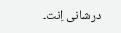درشانی اِنت۔